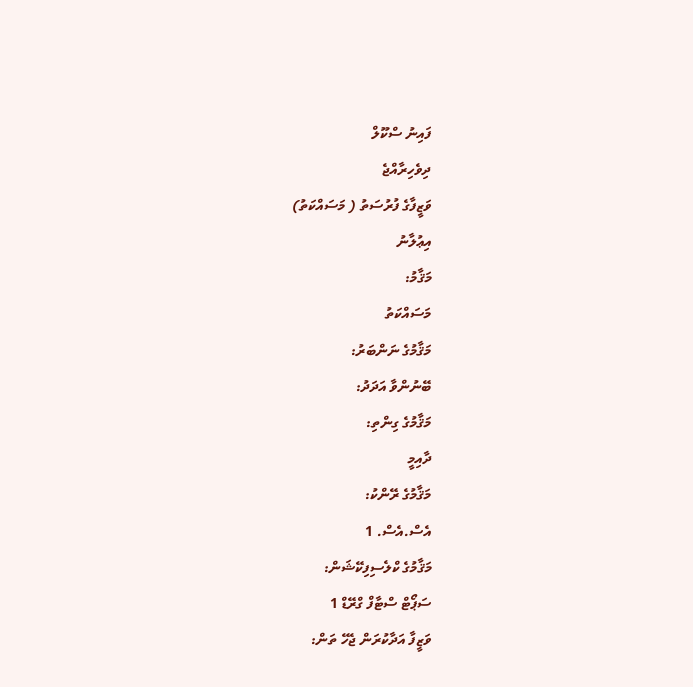ފައިނު ސްކޫލް
ދިވެހިރާއްޖެ
ވަޒީފާގެ ފުރުސަތު ( މަސައްކަތު)
އިޢުލާނު
މަޤާމު:
މަސައްކަތު
މަޤާމުގެ ނަންބަރު:
ބޭނުންވާ އަދަދު:
މަޤާމުގެ ގިންތި:
ދާއިމީ
މަޤާމުގެ ރޭންކު:
އެސް.އެސް. 1
މަޤާމުގެ ކްލެސިފިކޭޝަން:
ސަޕޯޓް ސްޓާފް ގްރޭޑް 1
ވަޒީފާ އަދާކުރަން ޖެހޭ ތަން: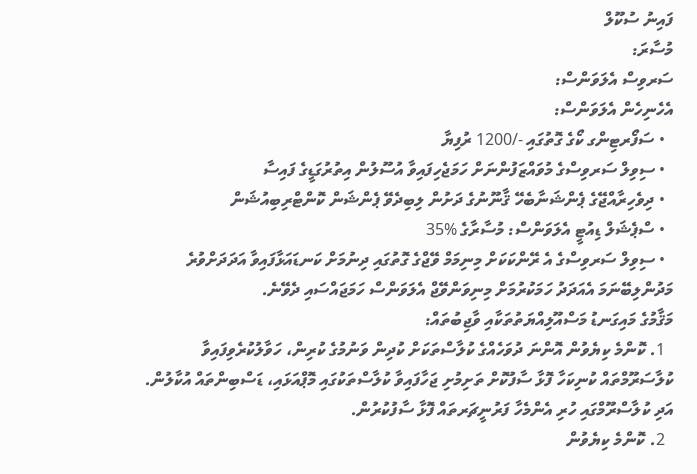ފައިނު ސުކޫލް
މުސާރަ:
ސަރވިސް އެލަވަންސް:
އެހެނިހެން އެލަވަންސް:
  • ސަފޯރޓިންގ ކޯގެ ގޮތުގައި -/1200 ރުފިޔާ
  • ސިވިލް ސަރވިސްގެ މުވައްޒަފުންނަށް ހަމަޖެހިފައިވާ އުސޫލުން އިތުރުގަޑީގެ ފައިސާ
  • ދިވެހިރާއްޖޭގެ ޕެންޝަނާބެހޭ ޤާނޫނުގެ ދަށުން ލިބިދެވޭ ޕެންޝަން ކޮންޓްރިބިއުޝަން
  • ސްޕެޝަލް ޑިއުޓީ އެލަވަންސް: މުސާރާގެ %35
  • ސިވިލް ސަރވިސްގެ އެ ރޭންކަކަށް މިނިމަމް ވޭޖްގެ ގޮތުގައި ދިނުމަށް ކަނޑައަޅާފައިވާ އަދަދަށްވުރެ މަދުންލިބޭނަމަ އެއަދަދު ހަމަކުރުމަށް މިނިވަންވޭޖް އެލަވަންސް ހަމަޖައްސައި ދެވޭނެ.
މަޤާމުގެ މައިގަނޑު މަސްއޫލިއްޔަތުތަކާއި ވާޖިބުތައް:
  1. ކޮންމެ ކިޔެވުން އޮންނަ ދުވަހެއްގެ ކުލާސްތަކަށް ކުދިން ވަނުމުގެ ކުރިން، ހަވާލުކުރެވިފައިވާ ކުލާސަރޫމްތައް ކުނިކަހާ ފޮޅާ ސާފުކޮށް ތަށިމުށި ޖަހާފައިވާ ކުލާސްތަކުގައި މޮޕްއަޅައި، ޑަސްބިންތައް އުކާލުން. އަދި ކުލާސްރޫމްގައި ހުރި އެންމެހާ ފަރުނީޗަރތައް ފޮޅާ ސާފުކުރުން.
  2. ކޮންމެ ކިޔެވުން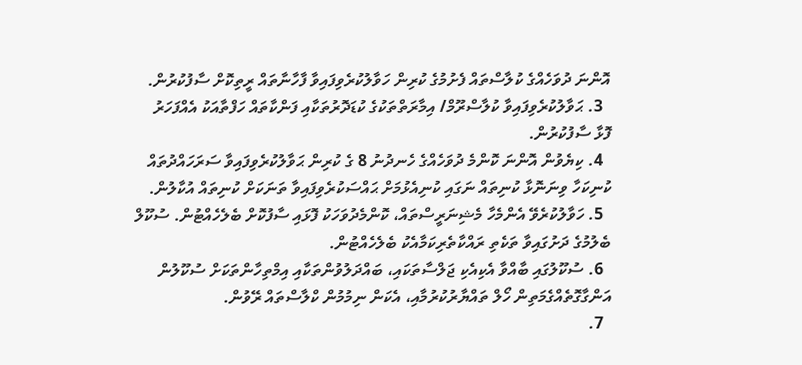އޮންނަ ދުވަހެއްގެ ކުލާސްތައް ފެށުމުގެ ކުރިން ހަވާލުކުރެވިފައިވާ ފާހާނާތައް ރީތިކޮށް ސާފުކުރުން.
  3. ޙަވާލުކުރެވިފައިވާ ކުލާސްރޫމް/ އިމާރަތްތަކުގެ ކުޑަދޮރުތަކާއި ފަންކާތައް ހަފްތާއަކު އެއްފަހަރު ފޮޅާ ސާފުކުރުން.
  4. ކިޔެވުން އޮންނަ ކޮންމެ ދުވަހެއްގެ ހެނދުނު 8 ގެ ކުރިން ޙަވާލުކުރެވިފައިވާ ސަރަހައްދުތައް ކުނިކަހާ ވިނަނޮޅާ ކުނިތައް ނަގައި ކުނިއެޅުމަށް ޙައްސަކުރެވިފައިވާ ތަނަކަށް ކުނިތައް އުކާލުން.
  5. ހަވާލުކުރެވޭ އެންމެހާ މެޝިނަރީސްތައް، ކޮންމެދުވަހަކު ފޮޅައި ސާފުކޮށް ބެލެހެއްޓުން. ސުކޫލް ބެލުމުގެ ދަށުގައިވާ ތަކެތި ރައްކާތެރިކަމާއެކު ބެލެހެއްޓުން.
  6. ސުކޫލުގައި ބާއްވާ އެކިއެކި ޖަލްސާތަކައި، ބައްދަލުވުންތަކާއި އިމްތިހާންތަކަށް ސުކޫލުން އަންގާގޮތެއްގެމަތިން ހޯލް ތައްޔާރުކުރުމާއި، އެކަން ނިމުމުން ކްލާސްތައް ރޭވުން.
  7.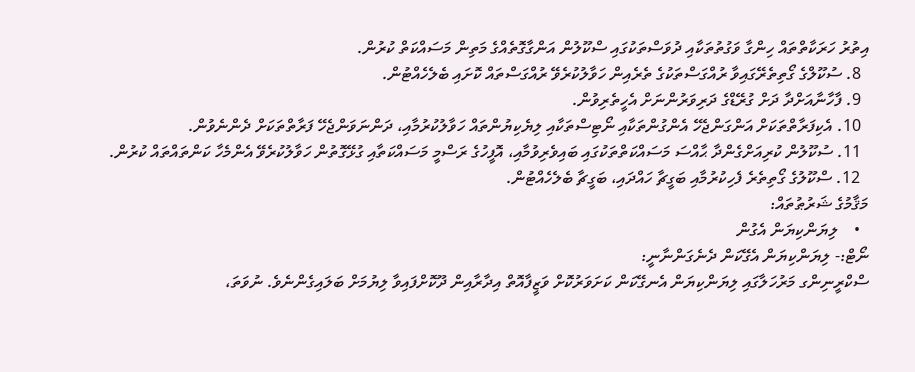އިތުރު ހަރަކާތްތައް ހިންގާ ވަގުތުތަކާއި ދުވަސްތަކުގައި ސްކޫލުން އަންގާގޮތެއްގެ މަތިން މަސައްކަތް ކުރުން.
  8. ސުކޫލްގެ ގޯތިތެރޭގައިވާ ރުއްގަސްތަކުގެ ތެރެއިން ހަވާލުކުރެވޭ ރުއްގަސްތައް ކޮށައި ބެލެހެއްޓުން.
  9. ފާހާނާއަށްދާ ދަށް ގުރޭޑްގެ ދަރިވަރުންނަށް އެހީތެރިވުން.
  10. އެކިފަރާތްތަކަށް އަންގަންޖެހޭ އެންގުންތަކާއި ނޯޓިސްތަކާއި ލިޔެކިޔުންތައް ހަވާލުކުރުމާއި، ދަންނަވަންޖެހޭ ފަރާތްތަކަށް ދެންނެވުން.
  11. ސުކޫލުން ކުރިއަށްގެންދާ ޙާއްސަ މަސައްކަތްތަކުގައި ބައިވެރިވުމާއި، އޮފީހުގެ ރަސްމީ މަސައްކަތާއި ގުޅޭގޮތުން ހަވާލުކުރެވޭ އެންމެހާ ކަންތައްތައް ކުރުން.
  12. ސްކޫލުގެ ގޯތިތެރެ ފެހިކުރުމާއި ބަގީޗާ ހައްދައި، ބަގީޗާ ބެލެހެއްޓުން.
މަޤާމުގެ ޝަރުޠުތައް:
  •    ލިޔަންކިޔަން އެގުން
ނޯޓް:- ލިޔަންކިޔަން އެގޭކަން ދެނެގަންނާނީ:
ސްކްރީނިންގ މަރުހަލާގައި ލިޔަންކިޔަން އެނގޭކަން ކަށަވަރުކޮށް ވަޒީފާއޮތް އިދާރާއިން ދޫކޮށްފައިވާ ލިޔުމަށް ބަލައިގެންނެވެ. ނުވަތަ،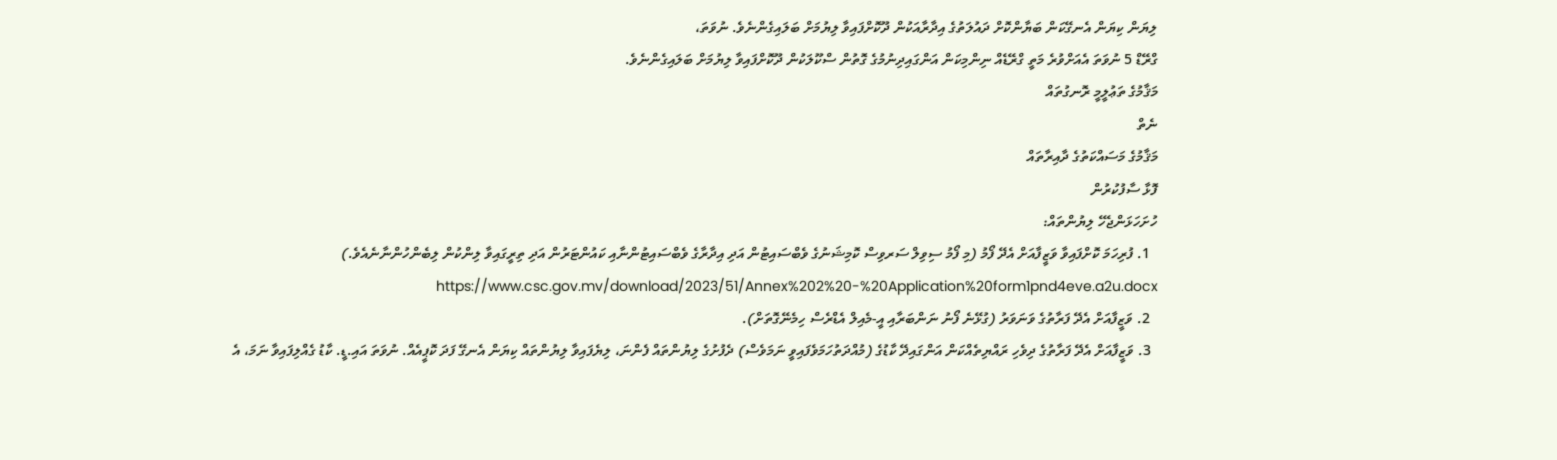ލިޔަން ކިޔަން އެނގޭކަން ބަޔާންކޮށް ދައުލަތުގެ އިދާރާއަކުން ދޫކޮށްފައިވާ ލިޔުމަށް ބަލައިގެންނެވެ. ނުވަތަ،
ގްރޭޑް 5 ނުވަތަ އެއަށްވުރެ މަތީ ގްރޭޑެއް ނިންމިކަން އަންގައިދިނުމުގެ ގޮތުން ސްކޫލަކުން ދޫކޮށްފައިވާ ލިޔުމަށް ބަލައިގެންނެވެ.
މަޤާމުގެ ތަޢުލީމީ ރޮނގުތައް
ނެތް
މަޤާމުގެ މަސައްކަތުގެ ދާއިރާތައް
ފޮޅާ ސާފުކުރުން
ހުށަހަޅަންޖެހޭ ލިޔުންތައް:
  1. ފުރިހަމަ ކޮށްފައިވާ ވަޒީފާއަށް އެދޭ ފޯމު (މި ފޯމު ސިވިލް ސަރވިސް ކޮމިޝަނުގެ ވެބްސައިޓުން އަދި އިދާރާގެ ވެބްސައިޓުންނާއި ކައުންޓަރުން އަދި ތިރީގައިވާ ލިންކުން ލިބެންހުންނާނެއެވެ.)  https://www.csc.gov.mv/download/2023/51/Annex%202%20-%20Application%20form1pnd4eve.a2u.docx
  2. ވަޒީފާއަށް އެދޭ ފަރާތުގެ ވަނަވަރު (ގުޅޭނެ ފޯނު ނަންބަރާއި އީ-މެއިލް އެޑްރެސް ހިމެނޭގޮތަށް).
  3. ވަޒީފާއަށް އެދޭ ފަރާތުގެ ދިވެހި ރައްޔިތެއްކަން އަންގައިދޭ ކާޑުގެ (މުއްދަތުހަމަވެފައިވީ ނަމަވެސް) ދެފުށުގެ ލިޔުންތައް ފެންނަ، ލިޔެފައިވާ ލިޔުންތައް ކިޔަން އެނގޭ ފަދަ ކޮޕީއެއް. ނުވަތަ އައި.ޑީ. ކާޑު ގެއްލިފައިވާ ނަމަ، އެ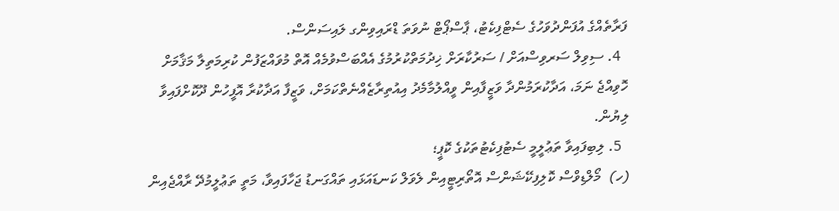ފަރާތެއްގެ އުފަންދުވަހުގެ ސެޓްފިކެޓު، ޕާސްޕޯޓް ނުވަތަ ޑްރައިވިންގ ލައިސަންސް.
  4. ސިވިލް ސަރވިސްއަށް / ސަރުކާރަށް ޚިދުމަތްކުރުމުގެ އެއްބަސްވުމެއް އޮތް މުވައްޒަފުން ކުރިމަތިލާ މަޤާމަށް ހޮވިއްޖެ ނަމަ، އަދާކުރަމުންދާ ވަޒީފާއިން ވީއްލުމާމެދު އިއުތިރާޒެއްނެތްކަމަށް، ވަޒީފާ އަދާކުރާ އޮފީހުން ދޫކޮށްފައިވާ ލިޔުން.
  5. ލިބިފައިވާ ތަޢުލީމީ ސެޓުފިކެޓުތަކުގެ ކޮޕީ؛
(ހ)  މޯލްޑިވްސް ކޮލިފިކޭޝަންސް އޮތޯރިޓީއިން ލެވަލް ކަނޑައަޅައި ތައްގަނޑު ޖަހާފައިވާ، މަތީ ތަޢުލީމުދޭ ރާއްޖެއިން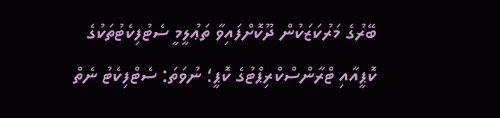ބޭރުގެ މަރުކަޒަކުން ދޫކޮށްފައިވާ ތަޢުލީމީ ސެޓުފިކެޓުތަކުގެ ކޮޕީއާއި ޓްރާންސްކްރިޕްޓުގެ ކޮޕީ؛ ނުވަތަ: ސެޓްފިކެޓު ނެތް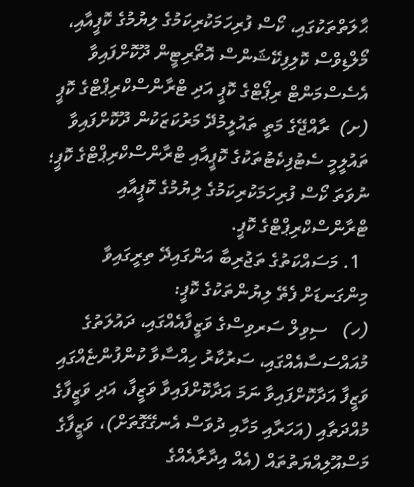ޙާލަތްތަކުގައި، ކޯސް ފުރިހަމަކުރިކަމުގެ ލިޔުމުގެ ކޮޕީއާއި، މޯލްޑިވްސް ކޮލިފިކޭޝަންސް އޮތޯރިޓީން ދޫކޮށްފައިވާ އެސެސްމަންޓް ރިޕޯޓްގެ ކޮޕީ އަދި ޓްރާންސްކްރިޕްޓްގެ ކޮޕީ
(ށ)  ރާއްޖޭގެ މަތީ ތައުލީމުދޭ މަރުކަޒަކުން ދޫކޮށްފައިވާ ތައުލީމީ ސެޓުފިކެޓުތަކުގެ ކޮޕީއާއި ޓްރާންސްކްރިޕްޓްގެ ކޮޕީ؛ ނުވަތަ ކޯސް ފުރިހަމަކުރިކަމުގެ ލިޔުމުގެ ކޮޕީއާއި ޓްރާންސްކްރިޕްޓްގެ ކޮޕީ.
  1. މަސައްކަތުގެ ތަޖުރިބާ އަންގައިދޭ ތިރީގައިވާ މިންގަނޑަށް ފެތޭ ލިޔުންތަކުގެ ކޮޕީ:
(ހ)   ސިވިލް ސަރވިސްގެ ވަޒީފާއެއްގައި، ދައުލަތުގެ މުއައްސަސާއެއްގައި، ސަރުކާރު ހިއްސާވާ ކުންފުންޏެއްގައި ވަޒީފާ އަދާކޮށްފައިވާ ނަމަ އަދާކޮށްފައިވާ ވަޒީފާ، އަދި ވަޒީފާގެ މުއްދަތާއި (އަހަރާއި މަހާއި ދުވަސް އެނގޭގޮތަށް)، ވަޒީފާގެ މަސްއޫލިއްޔަތުތައް (އެއް އިދާރާއެއްގެ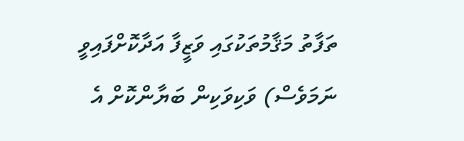ތަފާތު މަޤާމުތަކުގައި ވަޒީފާ އަދާކޮށްފައިވީ ނަމަވެސް) ވަކިވަކިން ބަޔާންކޮށް އެ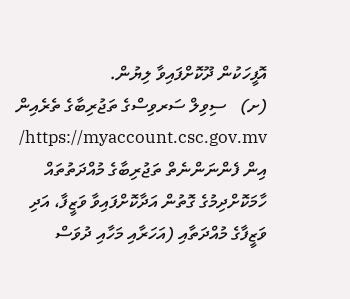އޮފީހަކުން ދޫކޮށްފައިވާ ލިޔުން.
(ށ)   ސިވިލް ސަރވިސްގެ ތަޖުރިބާގެ ތެރެއިން https://myaccount.csc.gov.mv/ އިން ފެންނަންނެތް ތަޖުރިބާގެ މުއްދަތުތައް ހާމަކޮށްދިމުގެ ގޮތުން އަދާކޮށްފައިވާ ވަޒީފާ، އަދި ވަޒީފާގެ މުއްދަތާއި (އަހަރާއި މަހާއި ދުވަސް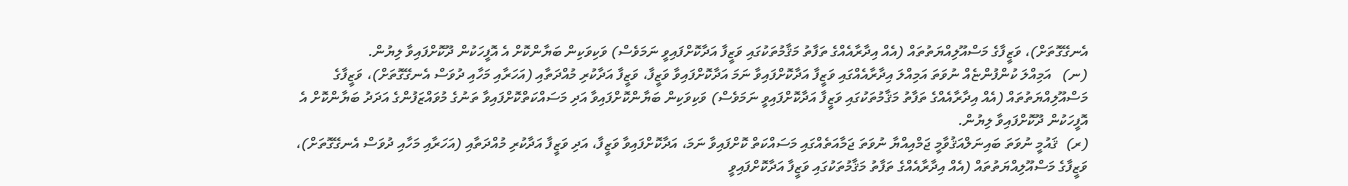އެނގޭގޮތަށް)، ވަޒީފާގެ މަސްއޫލިއްޔަތުތައް (އެއް އިދާރާއެއްގެ ތަފާތު މަޤާމުތަކުގައި ވަޒީފާ އަދާކޮށްފައިވީ ނަމަވެސް) ވަކިވަކިން ބަޔާންކޮށް އެ އޮފީހަކުން ދޫކޮށްފައިވާ ލިޔުން.
(ނ)   އަމިއްލަ ކުންފުންޏެއް ނުވަތަ އަމިއްލަ އިދާރާއެއްގައި ވަޒީފާ އަދާކޮށްފައިވާ ނަމަ އަދާކޮށްފައިވާ ވަޒީފާ، ވަޒީފާ އަދާކުރި މުއްދަތާއި (އަހަރާއި މަހާއި ދުވަސް އެނގޭގޮތަށް)، ވަޒީފާގެ މަސްއޫލިއްޔަތުތައް (އެއް އިދާރާއެއްގެ ތަފާތު މަޤާމުތަކުގައި ވަޒީފާ އަދާކޮށްފައިވީ ނަމަވެސް) ވަކިވަކިން ބަޔާންކޮށްފައިވާ އަދި މަސައްކަތްކޮށްފައިވާ ތަނުގެ މުވައްޒަފުންގެ އަދަދު ބަޔާންކޮށް އެ އޮފީހަކުން ދޫކޮށްފައިވާ ލިޔުން.
(ރ)  ޤައުމީ ނުވަތަ ބައިނަލްއަޤުވާމީ ޖަމްއިއްޔާ ނުވަތަ ޖަމާއަތެއްގައި މަސައްކަތް ކޮށްފައިވާ ނަމަ، އަދާކޮށްފައިވާ ވަޒީފާ، އަދި ވަޒީފާ އަދާކުރި މުއްދަތާއި (އަހަރާއި މަހާއި ދުވަސް އެނގޭގޮތަށް)، ވަޒީފާގެ މަސްއޫލިއްޔަތުތައް (އެއް އިދާރާއެއްގެ ތަފާތު މަޤާމުތަކުގައި ވަޒީފާ އަދާކޮށްފައިވީ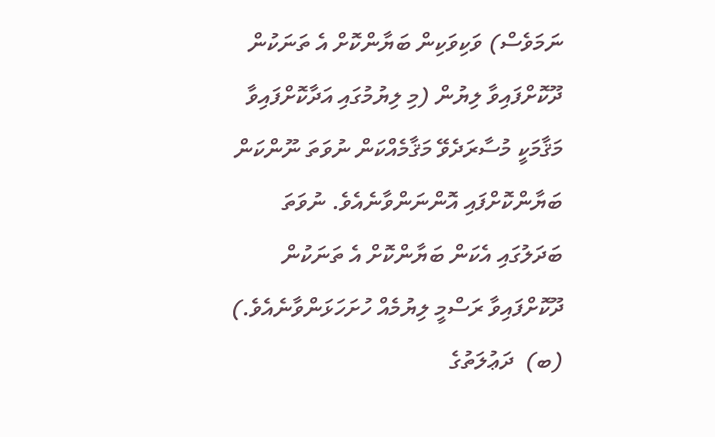ނަމަވެސް) ވަކިވަކިން ބަޔާންކޮށް އެ ތަނަކުން ދޫކޮށްފައިވާ ލިޔުން (މި ލިޔުމުގައި އަދާކޮށްފައިވާ މަޤާމަކީ މުސާރަދެވޭ މަޤާމެއްކަން ނުވަތަ ނޫންކަން ބަޔާންކޮށްފައި އޮންނަންވާނެއެވެ. ނުވަތަ ބަދަލުގައި އެކަން ބަޔާންކޮށް އެ ތަނަކުން ދޫކޮށްފައިވާ ރަސްމީ ލިޔުމެއް ހުށަހަޅަންވާނެއެވެ.)
(ބ)  ދަޢުލަތުގެ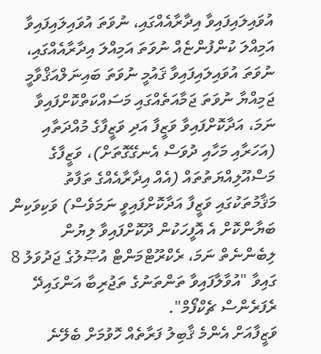އުވައިލައިފައިވާ އިދާރާއެއްގައި، ނުވަތަ އުވައިލައިފައިވާ އަމިއްލަ ކުންފުންޏެއް ނުވަތަ އަމިއްލަ އިދާރާއެއްގައި، ނުވަތަ އުވައިލައިފައިވާ ޤައުމީ ނުވަތަ ބައިނަލްއަޤްވާމީ ޖަމިއްޔާ ނުވަތަ ޖަމާއަތެއްގައި މަސައްކަތްކޮށްފައިވާ ނަމަ، އަދާކޮށްފައިވާ ވަޒީފާ އަދި ވަޒީފާގެ މުއްދަތާއި (އަހަރާއި މަހާއި ދުވަސް އެނގޭގޮތަށް)، ވަޒީފާގެ މަސްއޫލިއްޔަތުތައް (އެއް އިދާރާއެއްގެ ތަފާތު މަޤާމުތަކުގައި ވަޒީފާ އަދާކޮށްފައިވީ ނަމަވެސް) ވަކިވަކިން ބަޔާންކޮށް އެ އޮފީހަކުން ދޫކޮށްފައިވާ ލިޔުން ލިބެންނެތް ނަމަ، ރެކްރޫޓްމަންޓް އުޞޫލުގެ ޖަދުވަލު 8 ގައިވާ "އުވާލާފައިވާ ތަންތަނުގެ ތަޖުރިބާ އަންގައިދޭ ރެފަރެންސް ޗެކްފޯމް".
ވަޒީފާއަށް އެންމެ ޤާބިލު ފަރާތެއް ހޮވުމަށް ބެލޭނެ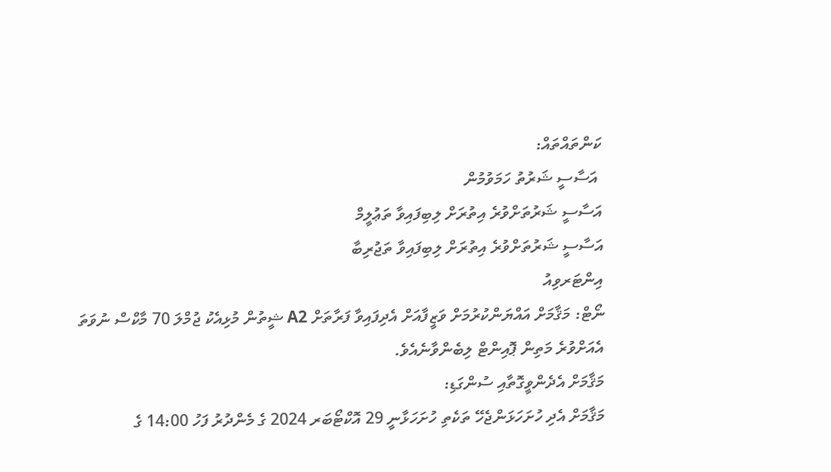ކަންތައްތައް:
 އަސާސީ ޝަރުތު ހަމަވުމުން
އަސާސީ ޝަރުތަށްވުރެ އިތުރަށް ލިބިފައިވާ ތަޢުލީމް
އަސާސީ ޝަރުތަށްވުރެ އިތުރަށް ލިބިފައިވާ ތަޖުރިބާ
އިންޓަރވިއު
ނޯޓް: މަޤާމަށް އައްޔަންކުރުމަށް ވަޒީފާއަށް އެދިފައިވާ ފަރާތަށް A2 ޝީތުން މުޅިއެކު ޖުމްލަ 70 މާކްސް ނުވަތަ އެއަށްވުރެ މަތިން ޕޮއިންޓް ލިބެންވާނެއެވެ.
މަޤާމަށް އެދެންވީގޮތާއި ސުންގަޑި:
މަޤާމަށް އެދި ހުށަހަޅަންޖެހޭ ތަކެތި ހުށަހަޅާނީ 29 އޮކްޓޯބަރ 2024 ގެ މެންދުރު ފަހު 14:00 ގެ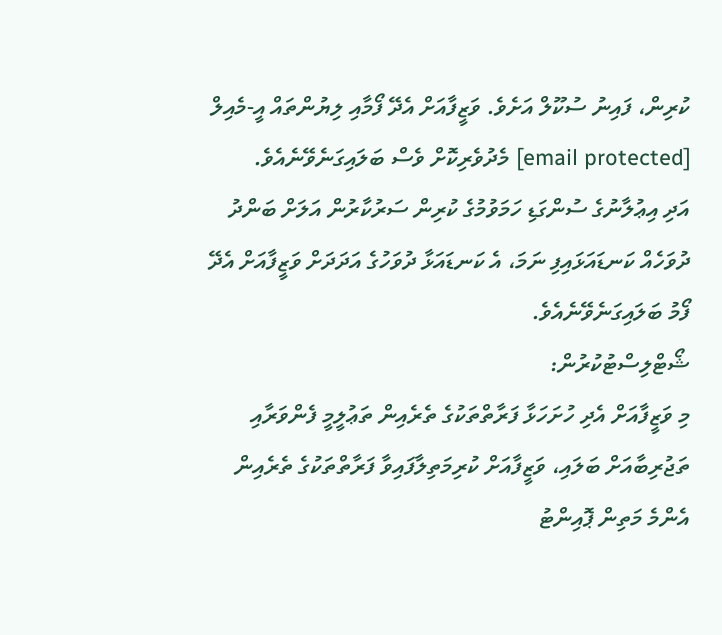ކުރިން، ފައިނު ސުކޫލް އަށެވެ. ވަޒީފާއަށް އެދޭ ފޯމާއި ލިޔުންތައް އީ-މެއިލް [email protected] މެދުވެރިކޮށް ވެސް ބަލައިގަނެވޭނެއެވެ.
އަދި އިޢުލާނުގެ ސުންގަޑި ހަމަވުމުގެ ކުރިން ސަރުކާރުން އަލަށް ބަންދު ދުވަހެއް ކަނޑައަޅައިފި ނަމަ، އެ ކަނޑައަޅާ ދުވަހުގެ އަދަދަށް ވަޒީފާއަށް އެދޭ ފޯމު ބަލައިގަނެވޭނެއެވެ.
ޝޯޓްލިސްޓުކުރުން:
މި ވަޒީފާއަށް އެދި ހުށަހަޅާ ފަރާތްތަކުގެ ތެރެއިން ތަޢުލީމީ ފެންވަރާއި ތަޖުރިބާއަށް ބަލައި، ވަޒީފާއަށް ކުރިމަތިލާފައިވާ ފަރާތްތަކުގެ ތެރެއިން އެންމެ މަތިން ޕޮއިންޓު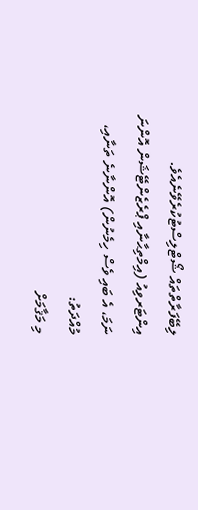ލިބޭފަރާތްތައް ޝޯޓްލިސްޓުކުރެވޭނެއެވެ.
އިންޓަރވިއު (އިމްތިޙާނާއި ޕްރެޒެންޓޭޝަން އޮންނަ ނަމަ، އެ ބައި ވެސް ހިމެނުން) އޮންނާނެ ތަނާއި، މުއްދަތު:
މި މަޤާމަށް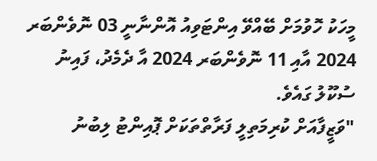މީހަކު ހޮވުމަށް ބޭއްވޭ އިންޓަވިއު އޮންނާނީ 03 ނޮވެންބަރ 2024 އާއި 11 ނޮވެންބަރ 2024 އާ ދެމެދު، ފައިނު ސުކޫލު ގައެވެ.
"ވަޒީފާއަށް ކުރިމަތިލީ ފަރާތްތަކަށް ޕޮއިންޓު ލިބުނު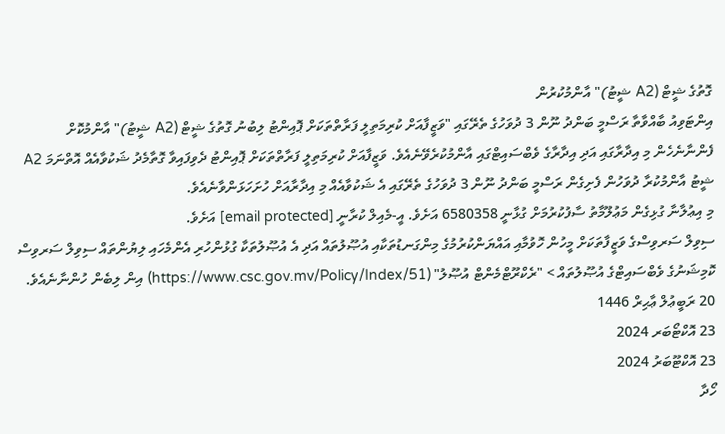ގޮތުގެ ޝީޓް (A2 ޝީޓު)" އާންމުކުރުން
އިންޓަވިއު ބާއްވާތާ ރަސްމީ ބަންދު ނޫން 3 ދުވަހުގެ ތެރޭގައި "ވަޒީފާއަށް ކުރިމަތިލީ ފަރާތްތަކަށް ޕޮއިންޓު ލިބުނު ގޮތުގެ ޝީޓް (A2 ޝީޓު)" އާންމުކޮށް ފެންނާނެހެން މި އިދާރާގައި އަދި އިދާރާގެ ވެބްސައިޓްގައި އާންމުކުރެވޭނެއެވެ. ވަޒީފާއަށް ކުރިމަތިލީ ފަރާތްތަކަށް ޕޮއިންޓު ދެވިފައިވާ ގޮތާމެދު ޝަކުވާއެއް އޮތްނަމަ A2 ޝީޓު އާންމުކުރާ ދުވަހުން ފެށިގެން ރަސްމީ ބަންދު ނޫން 3 ދުވަހުގެ ތެރޭގައި އެ ޝަކުވާއެއް މި އިދާރާއަށް ހުށަހަޅަންވާނެއެވެ.
މި އިޢުލާނާ ގުޅިގެން މަޢުލޫމާތު ސާފުކުރުމަށް ގުޅާނީ 6580358 އަށެވެ. އީ-މެއިލް ކުރާނީ [email protected] އަށެވެ.
ސިވިލް ސަރވިސްގެ ވަޒީފާތަކަށް މީހުން ހޮވުމާއި އައްޔަންކުރުމުގެ މިންގަނޑުތަކާއި އުޞޫލުތައް އަދި އެ އުޞޫލުތަކާ ގުޅުންހުރި އެންމެހައި ލިޔުންތައް ސިވިލް ސަރވިސް ކޮމިޝަނުގެ ވެބްސައިޓްގެ އުޞޫލުތައް > "ރެކްރޫޓްމެންޓް އުޞޫލު" (https://www.csc.gov.mv/Policy/Index/51) އިން ލިބެން ހުންނާނެއެވެ.
20 ރަބީޢުލް ޢާޙިރް 1446
23 އޮކްޓޯބަރ 2024
23 އޮކްޓޫބަރު 2024
ހޯދާ